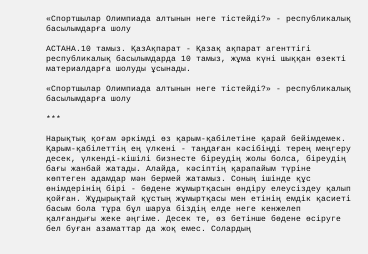«Спортшылар Олимпиада алтынын неге тістейді?» - республикалық басылымдарға шолу

АСТАНА.10 тамыз. ҚазАқпарат - Қазақ ақпарат агенттігі республикалық басылымдарда 10 тамыз, жұма күні шыққан өзекті материалдарға шолуды ұсынады.

«Спортшылар Олимпиада алтынын неге тістейді?» - республикалық басылымдарға шолу

***

Нарықтық қоғам әркімді өз қарым-қабілетіне қарай бейімдемек. Қарым-қабілеттің ең үлкені - таңдаған кәсібіңді терең меңгеру десек, үлкенді-кішілі бизнесте біреудің жолы болса, біреудің бағы жанбай жатады. Алайда, кәсіптің қарапайым түріне көптеген адамдар мән бермей жатамыз. Соның ішінде құс өнімдерінің бірі - бөдене жұмыртқасын өндіру елеусіздеу қалып қойған. Жұдырықтай құстың жұмыртқасы мен етінің емдік қасиеті басым бола тұра бұл шаруа біздің елде неге кенжелеп қалғандығы жеке әңгіме. Десек те, өз бетінше бөдене өсіруге бел буған азаматтар да жоқ емес. Солардың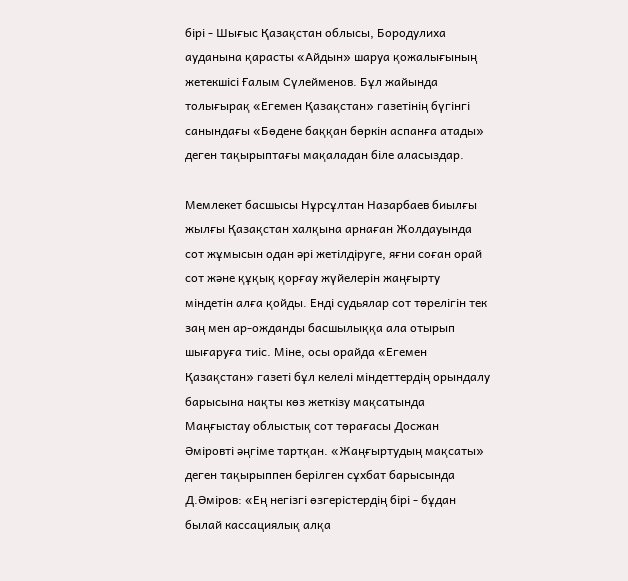бірі - Шығыс Қазақстан облысы, Бородулиха ауданына қарасты «Айдын» шаруа қожалығының жетекшісі Ғалым Сүлейменов. Бұл жайында толығырақ «Егемен Қазақстан» газетінің бүгінгі санындағы «Бөдене баққан бөркін аспанға атады» деген тақырыптағы мақаладан біле аласыздар.

Мемлекет басшысы Нұрсұлтан Назарбаев биылғы жылғы Қазақстан халқына арнаған Жолдауында сот жұмысын одан әрі жетілдіруге, яғни соған орай сот және құқық қорғау жүйелерін жаңғырту міндетін алға қойды. Енді судьялар сот төрелігін тек заң мен ар-ожданды басшылыққа ала отырып шығаруға тиіс. Міне, осы орайда «Егемен Қазақстан» газеті бұл келелі міндеттердің орындалу барысына нақты көз жеткізу мақсатында Маңғыстау облыстық сот төрағасы Досжан Әміровті әңгіме тартқан. «Жаңғыртудың мақсаты» деген тақырыппен берілген сұхбат барысында Д.Әміров: «Ең негізгі өзгерістердің бірі - бұдан былай кассациялық алқа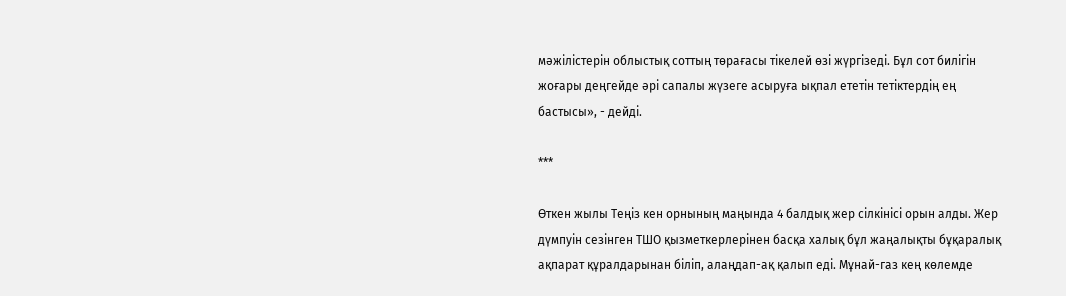мәжілістерін облыстық соттың төрағасы тікелей өзі жүргізеді. Бұл сот билігін жоғары деңгейде әрі сапалы жүзеге асыруға ықпал ететін тетіктердің ең бастысы», - дейді.

***

Өткен жылы Теңіз кен орнының маңында 4 балдық жер сілкінісі орын алды. Жер дүмпуін сезінген ТШО қызметкерлерінен басқа халық бұл жаңалықты бұқаралық ақпарат құралдарынан біліп, алаңдап-ақ қалып еді. Мұнай-газ кең көлемде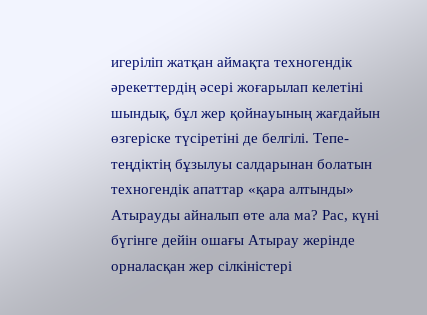игеріліп жатқан аймақта техногендік әрекеттердің әсері жоғарылап келетіні шындық, бұл жер қойнауының жағдайын өзгеріске түсіретіні де белгілі. Тепе-теңдіктің бұзылуы салдарынан болатын техногендік апаттар «қара алтынды» Атырауды айналып өте ала ма? Рас, күні бүгінге дейін ошағы Атырау жерінде орналасқан жер сілкіністері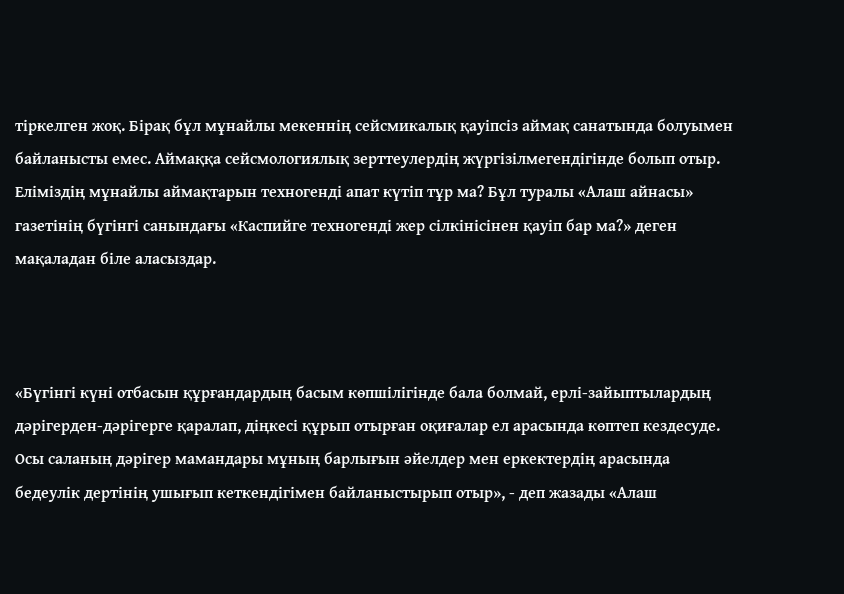тіркелген жоқ. Бірақ бұл мұнайлы мекеннің сейсмикалық қауіпсіз аймақ санатында болуымен байланысты емес. Аймаққа сейсмологиялық зерттеулердің жүргізілмегендігінде болып отыр. Еліміздің мұнайлы аймақтарын техногенді апат күтіп тұр ма? Бұл туралы «Алаш айнасы» газетінің бүгінгі санындағы «Каспийге техногенді жер сілкінісінен қауіп бар ма?» деген мақаладан біле аласыздар.



«Бүгінгі күні отбасын құрғандардың басым көпшілігінде бала болмай, ерлі-зайыптылардың дәрігерден-дәрігерге қаралап, діңкесі құрып отырған оқиғалар ел арасында көптеп кездесуде. Осы саланың дәрігер мамандары мұның барлығын әйелдер мен еркектердің арасында бедеулік дертінің ушығып кеткендігімен байланыстырып отыр», - деп жазады «Алаш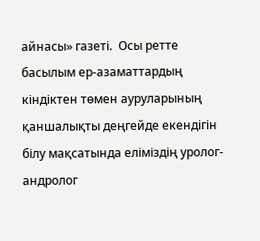айнасы» газеті.  Осы ретте басылым ер-азаматтардың кіндіктен төмен ауруларының қаншалықты деңгейде екендігін білу мақсатында еліміздің уролог-андролог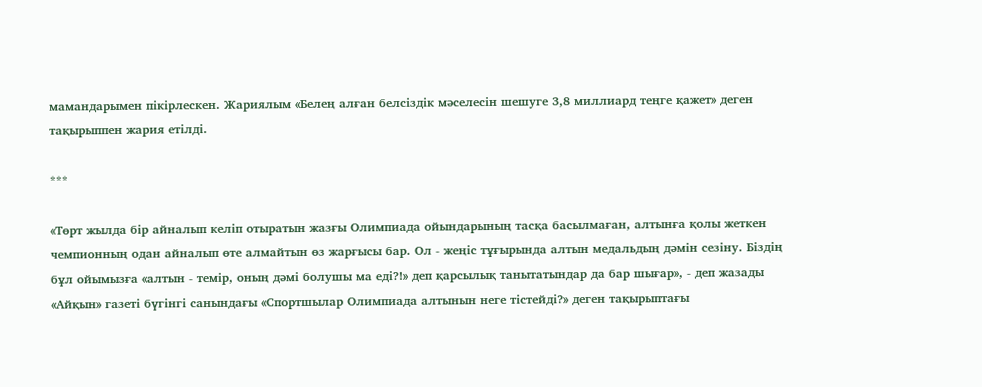мамандарымен пікірлескен. Жариялым «Белең алған белсіздік мәселесін шешуге 3,8 миллиард теңге қажет» деген тақырыппен жария етілді.

***

«Төрт жылда бір айналып келіп отыратын жазғы Олимпиада ойындарының тасқа басылмаған, алтынға қолы жеткен чемпионның одан айналып өте алмайтын өз жарғысы бар. Ол - жеңіс тұғырында алтын медальдың дәмін сезіну. Біздің бұл ойымызға «алтын - темір, оның дәмі болушы ма еді?!» деп қарсылық танытатындар да бар шығар», - деп жазады «Айқын» газеті бүгінгі санындағы «Спортшылар Олимпиада алтынын неге тістейді?» деген тақырыптағы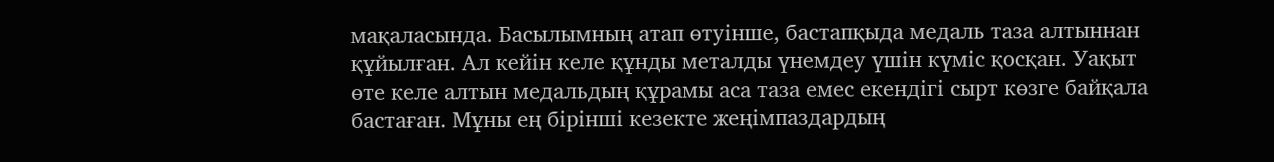мақаласында. Басылымның атап өтуінше, бастапқыда медаль таза алтыннан құйылған. Ал кейін келе құнды металды үнемдеу үшін күміс қосқан. Уақыт өте келе алтын медальдың құрамы аса таза емес екендігі сырт көзге байқала бастаған. Мұны ең бірінші кезекте жеңімпаздардың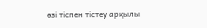өзі тіспен тістеу арқылы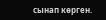сынап көрген.